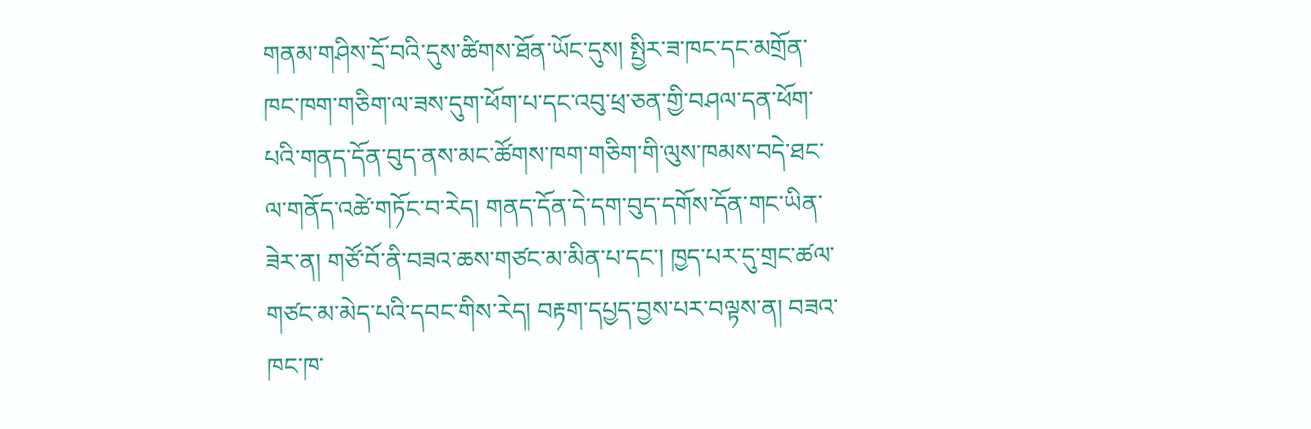གནམ་གཤིས་དྲོ་བའི་དུས་ཚིགས་ཐོན་ཡོང་དུས། སྤྱིར་ཟ་ཁང་དང་མགྲོན་ཁང་ཁག་གཅིག་ལ་ཟས་དུག་ཕོག་པ་དང་འབུ་ཕྲ་ཅན་གྱི་བཤལ་དན་ཕོག་པའི་གནད་དོན་བུད་ནས་མང་ཚོགས་ཁག་གཅིག་གི་ལུས་ཁམས་བདེ་ཐང་ལ་གནོད་འཚེ་གཏོང་བ་རེད། གནད་དོན་དེ་དག་བུད་དགོས་དོན་གང་ཡིན་ཟེར་ན། གཙོ་བོ་ནི་བཟའ་ཆས་གཙང་མ་མིན་པ་དང་། ཁྱད་པར་དུ་གྲང་ཚལ་གཙང་མ་མེད་པའི་དབང་གིས་རེད། བརྟག་དཔྱད་བྱས་པར་བལྟས་ན། བཟའ་ཁང་ཁ་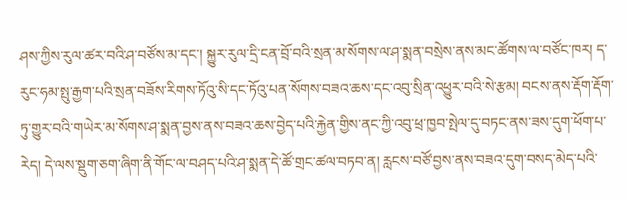ཤས་ཀྱིས་རུལ་ཚར་བའི་ཤ་བཙོས་མ་དང་། སྐྱུར་རུལ་དྲི་ངན་བྲོ་བའི་སྲན་མ་སོགས་ལ་ཤ་སྨན་བསྲེས་ནས་མང་ཚོགས་ལ་བཙོང་ཁར། ད་རུང་ཧམ་སྤུ་རྒྱག་པའི་སྲན་བཟོས་རིགས་ཏོའུ་སི་དང་ཏོའུ་པན་སོགས་བཟའ་ཆས་དང་འབུ་སྲིན་འཕྱུར་བའི་སེ་རྩམ། བངས་ནས་རྡོག་རྡོག་ཏུ་གྱུར་བའི་གཡེར་མ་སོགས་ཤ་སྨན་བྱས་ནས་བཟའ་ཆས་བྱེད་པའི་རྐྱེན་གྱིས་ནང་ཀྱི་འབུ་ཕྲ་ཁྱབ་སྤེལ་དུ་བཏང་ནས་ཟས་དུག་ཕོག་པ་རེད། དེ་ལས་སྡུག་ཅག་ཞིག་ནི་གོང་ལ་བཤད་པའི་ཤ་སྨན་དེ་ཚོ་གྲང་ཚལ་བཏབ་ན། རླངས་བཙོ་བྱས་ནས་བཟའ་དུག་བསད་མེད་པའི་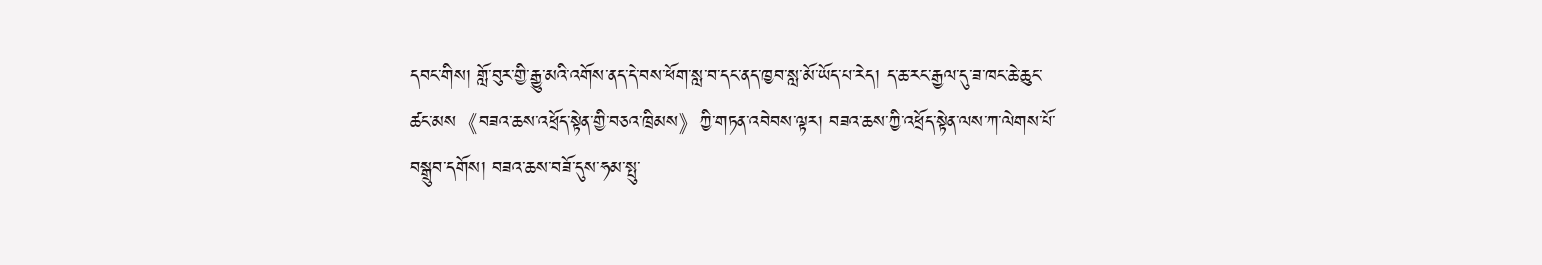དབང་གིས། གློ་བུར་གྱི་རྒྱུ་མའི་འགོས་ནད་དེ་བས་ཕོག་སླ་བ་དང་ནད་ཁྱབ་སླ་མོ་ཡོད་པ་རེད། ད་ཆ་རང་རྒྱལ་དུ་ཟ་ཁང་ཆེ་ཆུང་ཚང་མས《བཟའ་ཆས་འཕྲོད་སྟེན་གྱི་བཅའ་ཁྲིམས》ཀྱི་གཏན་འབེབས་ལྟར། བཟའ་ཆས་ཀྱི་འཕྲོད་སྟེན་ལས་ཀ་ལེགས་པོ་བསྒྲུབ་དགོས། བཟའ་ཆས་བཟོ་དུས་ཧམ་སྤུ་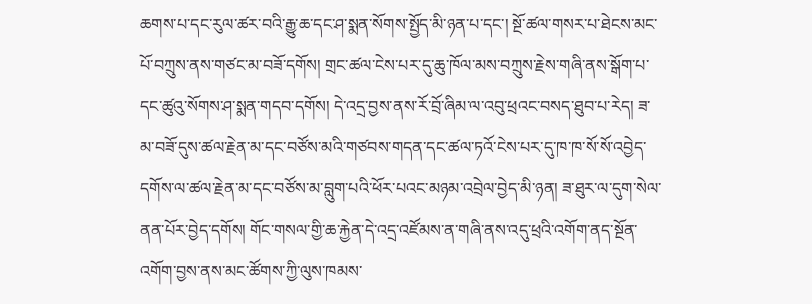ཆགས་པ་དང་རུལ་ཚར་བའི་རྒྱུ་ཆ་དང་ཤ་སྨན་སོགས་སྤྱོད་མི་ཉན་པ་དང་། སྔོ་ཚལ་གསར་པ་ཐེངས་མང་པོ་བཀྲུས་ནས་གཙང་མ་བཟོ་དགོས། གྲང་ཚལ་ངེས་པར་དུ་ཆུ་ཁོལ་མས་བཀྲུས་རྗེས་གཞི་ནས་སྒོག་པ་དང་ཚུའུ་སོགས་ཤ་སྨན་གདབ་དགོས། དེ་འདྲ་བྱས་ནས་རོ་བྲོ་ཞིམ་ལ་འབུ་ཕྲའང་བསད་ཐུབ་པ་རེད། ཟ་མ་བཟོ་དུས་ཚལ་རྗེན་མ་དང་བཙོས་མའི་གཙབས་གདན་དང་ཚལ་ཏའོ་ངེས་པར་དུ་ཁ་ཁ་སོ་སོ་འབྱེད་དགོས་ལ་ཚལ་རྗེན་མ་དང་བཙོས་མ་བླུག་པའི་ཕོར་པའང་མཉམ་འབྲེལ་བྱེད་མི་ཉན། ཟ་ཐུར་ལ་དུག་སེལ་ནན་པོར་བྱེད་དགོས། གོང་གསལ་གྱི་ཆ་རྐྱེན་དེ་འདྲ་འཛོམས་ན་གཞི་ནས་འདུ་ཕྲའི་འགོག་ནད་སྔོན་འགོག་བྱས་ནས་མང་ཚོགས་ཀྱི་ལུས་ཁམས་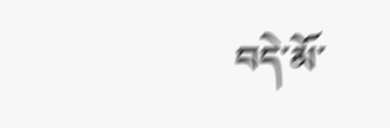བདེ་མོ་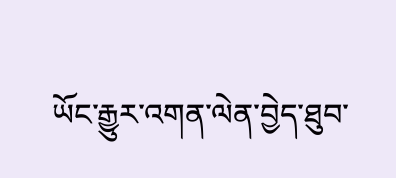ཡོང་རྒྱུར་འགན་ལེན་བྱེད་ཐུབ་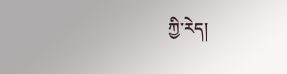ཀྱི་རེད།